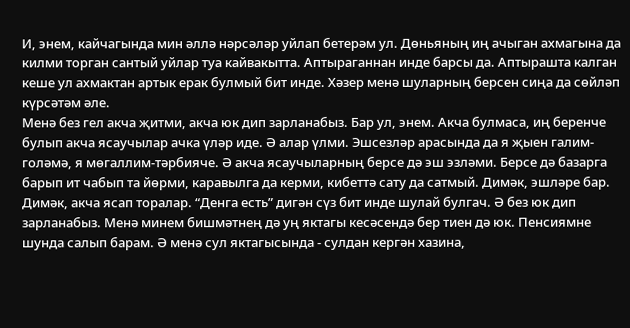И, энем, кайчагында мин әллә нәрсәләр уйлап бетерәм ул. Дөньяның иң ачыган ахмагына да килми торган сантый уйлар туа кайвакытта. Аптыраганнан инде барсы да. Аптырашта калган кеше ул ахмактан артык ерак булмый бит инде. Хәзер менә шуларның берсен сиңа да сөйләп күрсәтәм әле.
Менә без гел акча җитми, акча юк дип зарланабыз. Бар ул, энем. Акча булмаса, иң беренче булып акча ясаучылар ачка үләр иде. Ә алар үлми. Эшсезләр арасында да я җыен галим-голәмә, я мөгаллим-тәрбияче. Ә акча ясаучыларның берсе дә эш эзләми. Берсе дә базарга барып ит чабып та йөрми, каравылга да керми, кибеттә сату да сатмый. Димәк, эшләре бар. Димәк, акча ясап торалар. “Денга есть” дигән сүз бит инде шулай булгач. Ә без юк дип зарланабыз. Менә минем бишмәтнең дә уң яктагы кесәсендә бер тиен дә юк. Пенсиямне шунда салып барам. Ә менә сул яктагысында - сулдан кергән хазина,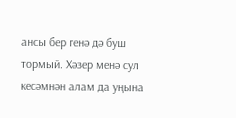ансы бер генә дә буш тормый. Хәзер менә сул кесәмнән алам да уңына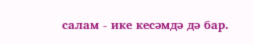салам - ике кесәмдә дә бар.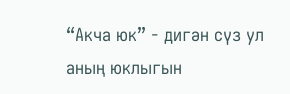“Акча юк” - дигән сүз ул аның юклыгын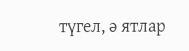түгел, ә ятлар